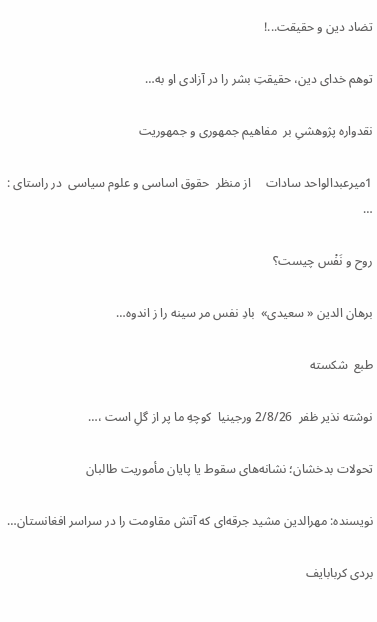تضاد دین و حقیقت...!

توهم خدای دین، حقیقتِ بشر را در آزادی او به…

نقدواره پژوهشیِ بر  مفاهیم جمهوری و جمهوریت

1میرعبدالواحد سادات     از منظر  حقوق اساسی و علوم سیاسی  در راستای :  …

روح و نَفْس چیست؟

برهان الدین « سعیدی»  بادِ نفس مر سینه را ز اندوه…

طبع  شکسته

نوشته نذیر ظفر  2/8/26 ورجینیا  كوچهِ ما پر از گلِ است ،…

تحولات بدخشان؛ نشانه‌های سقوط یا پایان مأموریت طالبان

نویسنده: مهرالدین مشید جرقه‌ای که آتش مقاومت را در سراسر افغانستان…

بردی کربابایف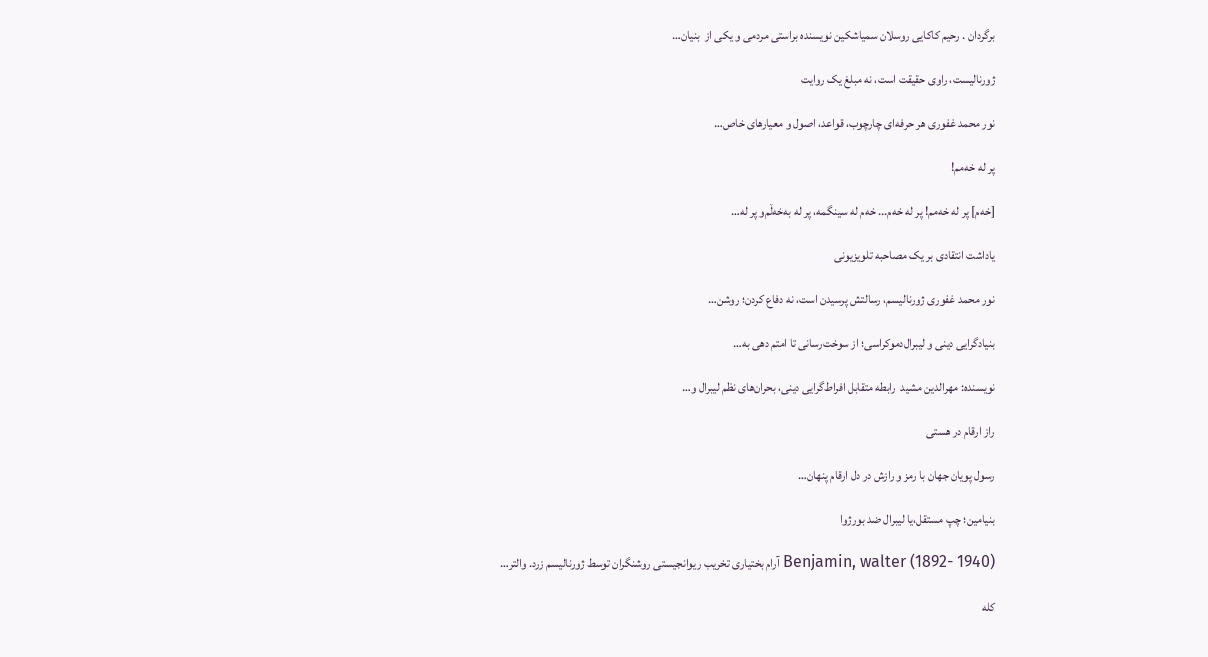برگردان . رحیم کاکایی روسلان سمیاشکین نویسنده براستی مردمی و یکی از  بنیان…

ژورنالیست، راوی حقیقت است، نه مبلغ یک روایت

نور محمد غفوری هر حرفه‌ای چارچوب، قواعد، اصول و معیارهای خاص…

پر له خەمم!

[خه‌م] پر له خەمم! پر لە خەم... خەم له سینگمە، پر لە بەخەڵم‌و پر لە…

یاداشت انتقادی بر یک مصاحبه تلویزیونی

نور محمد غفوری ژورنالیسم، رسالتش پرسیدن است، نه دفاع کردن؛ روشن…

بنیادگرایی دینی و لیبرال‌دموکراسی؛ از سوخت‌رسانی تا امتم دهی به…

نویسنده: مهرالدین مشید  رابطه متقابل افراط‌گرایی دینی، بحران‌های نظم لیبرال و…

راز ارقام در هستی

رسول پویان جهان با رمز و رازش در دل ارقام پنهان…

بنیامین؛ چپ مستقل،یا لیبرال ضد بورژوا

Benjamin, walter (1892- 1940) آرام بختیاری تخریب ریوانجیستی روشنگران توسط ژورنالیسم زرد. والتر…

کله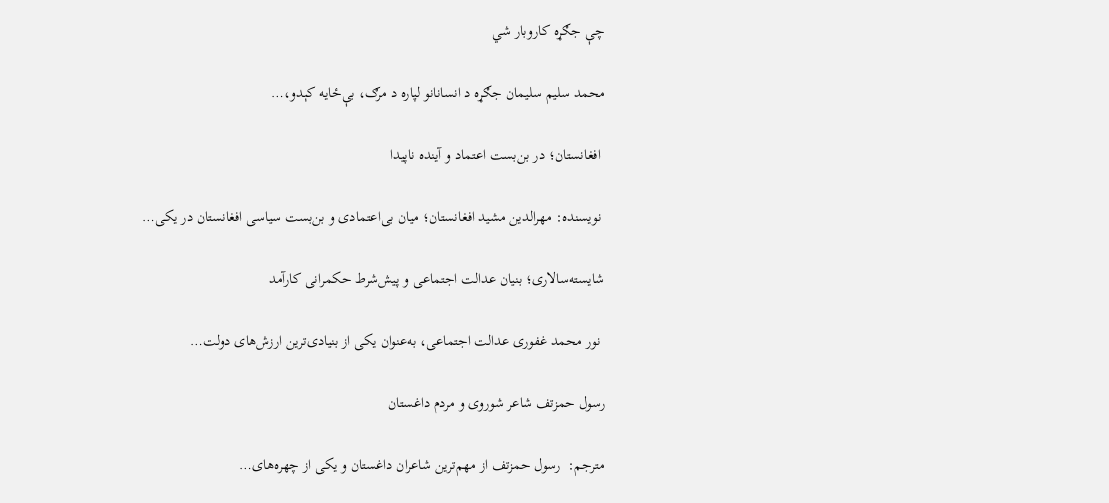چې جګړه کاروبار شي

محمد سليم سليمان جګړه د انسانانو لپاره د مرګ، بې‌ځایه کېدو،…

 افغانستان؛ در بن‌بست اعتماد و آینده ناپیدا

 نویسنده: مهرالدین مشید افغانستان؛ میان بی‌اعتمادی و بن‌بست سیاسی افغانستان در یکی…

شایسته‌سالاری؛ بنیان عدالت اجتماعی و پیش‌شرط حکمرانی کارآمد

 نور محمد غفوری عدالت اجتماعی، به‌عنوان یکی از بنیادی‌ترین ارزش‌های دولت…

رسول حمزتف شاعر شوروی و مردم داغستان

مترجم:  رسول حمزتف از مهم‌ترین شاعران داغستان و یکی از چهره‌های…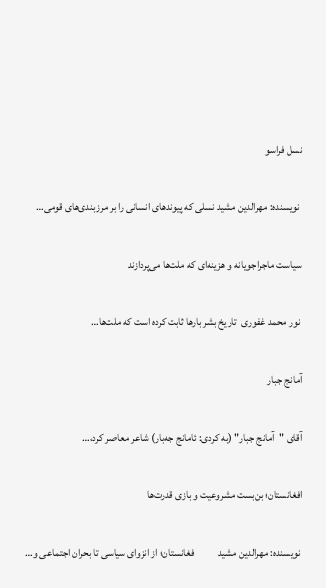نسل فراسو

 نویسنده: مهرالدین مشید نسلی که پیوندهای انسانی را بر مرزبندی‌های قومی…

سیاست ماجراجویانه و هزینه‌ای که ملت‌ها می‌پردازند

 نور محمد غفوری  تاریخ بشر بارها ثابت کرده است که ملت‌ها…

آمانج جبار

آقای "آمانج جبار" (به کردی: ئامانج جەبار) شاعر معاصر کرد،…

افغانستان؛ بن‌بست مشروعیت و بازی قدرت‌ها

 نویسنده: مهرالدین مشید           فغانستان؛ از انزوای سیاسی تا بحران اجتماعی و…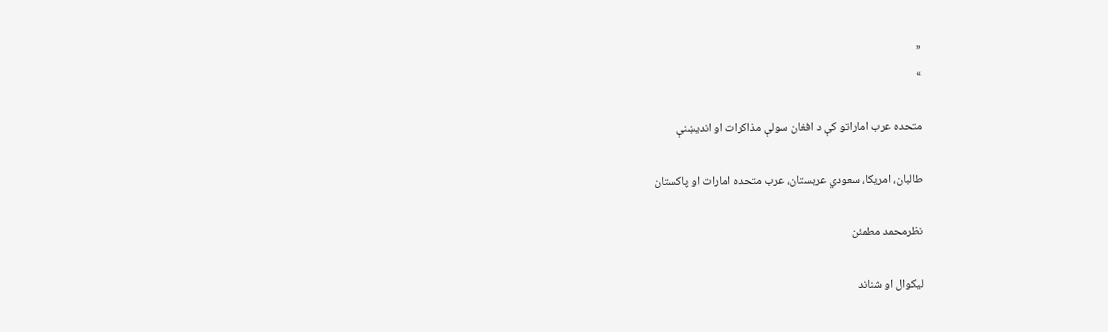«
»

متحده عرب اماراتو کې د افغان سولې مذاکرات او انديښنې

طالبان، امریکا، سعودي عربستان، عرب متحده امارات او پاکستان

نظرمحمد مطمئن

لیکوال او شناند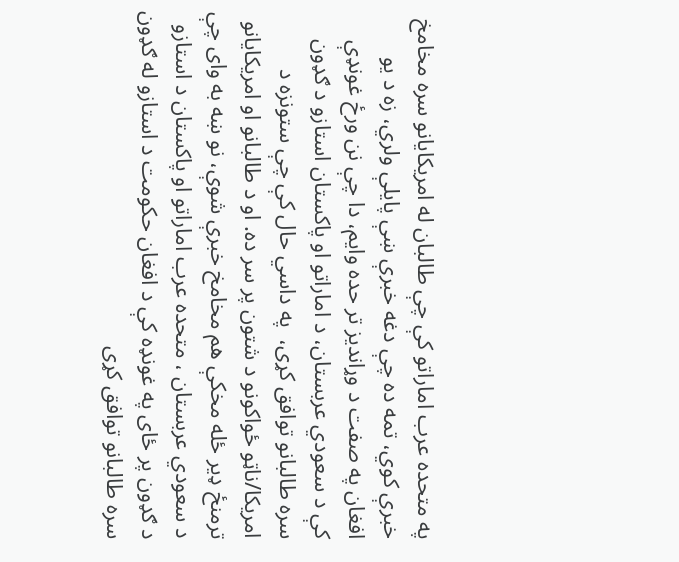په متحده عرب اماراتو کې چې طالبان له امریکایانو سره مخامخ خبرې کوي، تمه ده چې دغه خبرې ښې پایلې ولري، زه د یو افغان په صفت د وړاندیز تر حده وایم، دا چې نن ورځ غونډې کې د سعودي عربستان، د اماراتو او پاکستان استازو د ګډون سره طالبانو توافق کړی،  په داسي حال کې چې ستونزه د امریکا/ناټو ځواکونو د شتون پر سر ده. او د طالبانو او امریکایانو ترمنځ ډیر ځله مخکې هم مخامخ خبرې شوې، نو ښه به وای چې د سعودي عربستان ، متحده عرب اماراتو او پاکستان د استازو د ګډون پر ځای په غونډه کې د افغان حکومت د استازو له ګډون سره طالبانو توافق کړی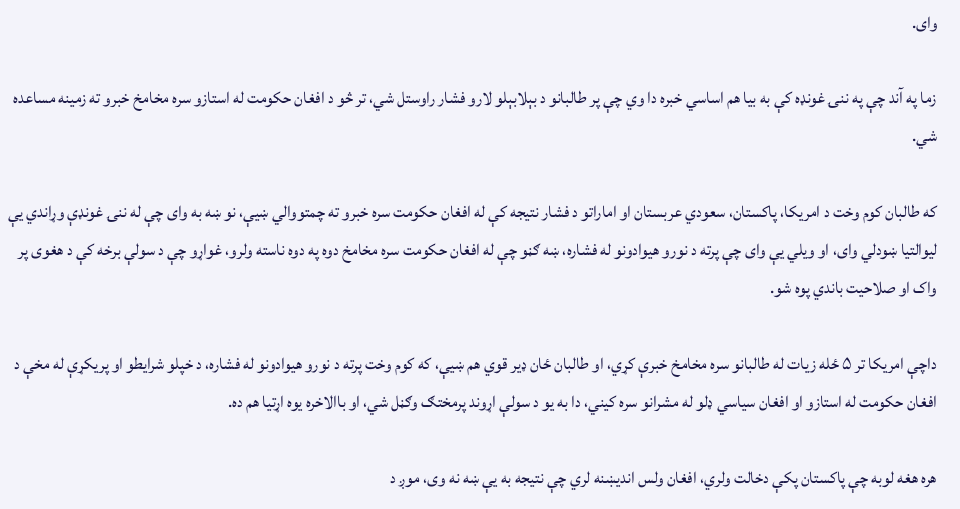وای.

زما په آند چې په ننۍ غونډه کې به بیا هم اساسي خبره دا وي چې پر طالبانو د بېلابېلو لارو فشار راوستل شي، تر څو د افغان حکومت له استازو سره مخامخ خبرو ته زمینه مساعده شي.

که طالبان کوم وخت د امریکا، پاکستان، سعودي عربستان او اماراتو د فشار نتیجه کې له افغان حکومت سره خبرو ته چمتووالي ښيې، نو ښه به وای چې له ننۍ غونډې وړاندي یې لیوالتیا ښودلي وای، او ویلي یې وای چې پرته د نورو هیوادونو له فشاره، ښه ګڼو چې له افغان حکومت سره مخامخ دوه په دوه ناسته ولرو، غواړو چې د سولې برخه کې د هغوی پر واک او صلاحیت باندي پوه شو.

داچې امریکا تر ۵ ځله زیات له طالبانو سره مخامخ خبرې کړي، او طالبان ځان ډیر قوي هم ښيې، که کوم وخت پرته د نورو هیوادونو له فشاره، د خپلو شرایطو او پریکړې له مخې د افغان حکومت له استازو او افغان سیاسي ډلو له مشرانو سره کیني، دا به یو د سولې اړوند پرمختګ وګڼل شي، او باالاخره یوه اړتیا هم ده.

هره هغه لوبه چې پاکستان پکې دخالت ولري، افغان ولس انديښنه لري چې نتیجه به یې ښه نه وی، موږ د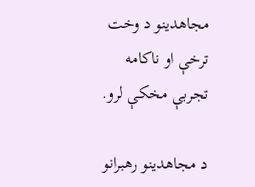مجاهدینو د وخت ترخې او ناکامه تجربې مخکې لرو.

د مجاهدینو رهبرانو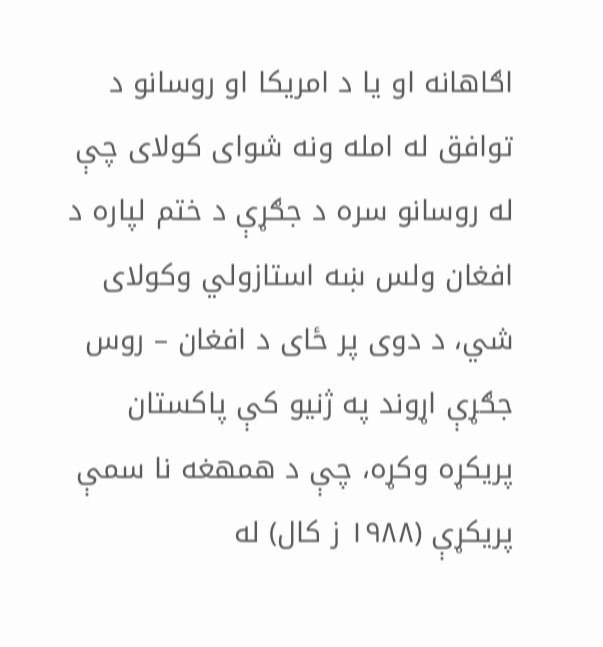اګاهانه او یا د امریکا او روسانو د توافق له امله ونه شوای کولای چې له روسانو سره د جګړې د ختم لپاره د افغان ولس ښه استازولي وکولای شي، د دوی پر ځای د افغان – روس جګړې اړوند په ژنیو کې پاکستان پریکړه وکړه، چې د همهغه نا سمې پریکړې (۱۹۸۸ ز کال) له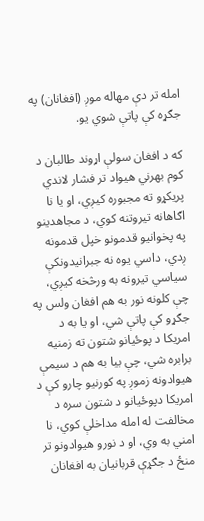امله تر دې مهاله موږ (افغانان) په جګړه کې پاتې شوي یو.

که د افغان سولې اړوند طالبان د کوم بهرني هیواد تر فشار لاندي پریکړو ته مجبوره کیږي، او یا نا اګاهانه تیروتنه کوي، د مجاهدینو په پخوانیو قدمونو خپل قدمونه ږدي، داسي یوه نه جبرانیدونکې سیاسي تیرونه به ورڅخه کيږي، چې کلونه نور به هم افغان ولس په جګړو کې پاتې شي، او یا به د امریکا د پوځیانو شتون ته زمنیه برابره شي، چې بیا به هم د سیمې هیوادونه زموږ په کورنیو چارو کې د امریکا دپوځیانو د شتون سره د مخالفت له امله مداخلې کوي، نا امني به وي، او د نورو هیوادونو تر منځ د جګړې قربانیان به افغانان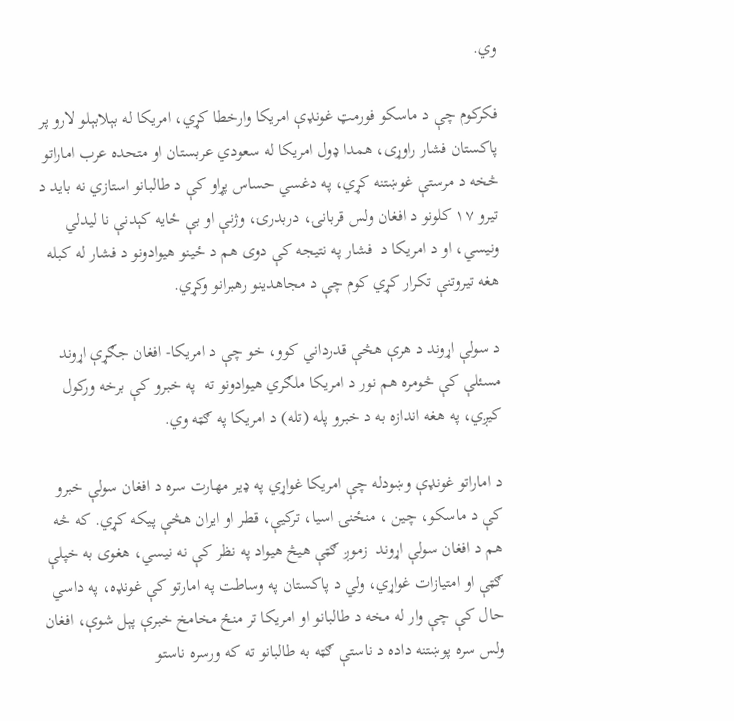وي.

فکرکوم چې د ماسکو فورمټ غونډې امریکا وارخطا کړي، امریکا له بېلابېلو لارو پر پاکستان فشار راوړی، همدا ډول امریکا له سعودي عربستان او متحده عرب اماراتو څخه د مرستې غوښتنه کړي، په دغسي حساس پړاو کې د طالبانو استازي نه باید د تیرو ۱۷ کلونو د افغان ولس قربانۍ، دربدرۍ، وژنې او بې ځایه کېدنې نا لیدلي ونیسي، او د امریکا د  فشار په نتیجه کې دوی هم د ځینو هیوادونو د فشار له کبله هغه تیروتنې تکرار کړي کوم چې د مجاهدینو رهبرانو وکړي.

د سولې اړوند د هرې هڅې قدرداني کوو، خو چې د امریکا- افغان جګړې اړوند مسئلې کې څومره هم نور د امریکا ملګري هیوادونو ته  په خبرو کې برخه ورکول کیږي، په هغه اندازه به د خبرو پله (تله) د امریکا په ګټه وي.

د اماراتو غونډې وښودله چې امریکا غواړي په ډیر مهارت سره د افغان سولې خبرو کې د ماسکو، چین ، منځنۍ اسیا، ترکیې، قطر او ایران هڅې پيکه کړي. که څه هم د افغان سولې اړوند  زموږ ګټې هیڅ هیواد په نظر کې نه نیسي، هغوی به خپلې ګټې او امتیازات غواړي، ولي د پاکستان په وساطت په امارتو کې غونډه، په داسي حال کې چې وار له مخه د طالبانو او امریکا تر منځ مخامخ خبرې پېل شوې، افغان ولس سره پوښتنه داده د ناستې ګټه به طالبانو ته که ورسره ناستو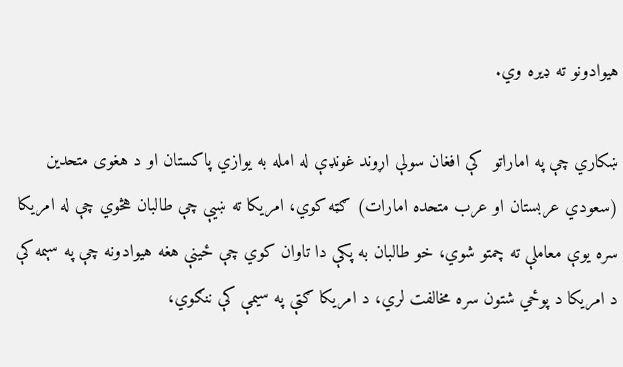هیوادونو ته ډیره وي.

ښکاري چې په اماراتو  کې افغان سولې اړوند غونډې له امله به یوازي پاکستان او د هغوی متحدین (سعودي عربستان او عرب متحده امارات) ګټه کوي، امریکا ته ښیې چې طالبان هڅوي چې له امریکا سره یوې معاملې ته چمتو شوي، خو طالبان به پکې دا تاوان کوي چې ځینې هغه هیوادونه چې په سېمه کې د امریکا د پوځي شتون سره مخالفت لري، د امریکا ګټې په سیمې کې ننګوي،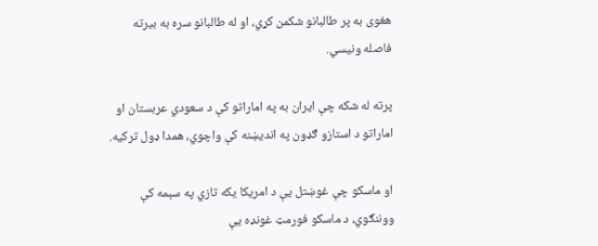هغوی به پر طالبانو شکمن کړي، او له طالبانو سره به بیرته فاصله ونیسي.

پرته له شکه چې ایران به په اماراتو کې د سعودي عربستان او اماراتو د استازو ګډون په انديښنه کې واچوي، همدا ډول ترکیه.

او ماسکو چې غوښتل یې د امریکا یکه تازي په سېمه کې ووننګوي، د ماسکو فورمټ غونډه یې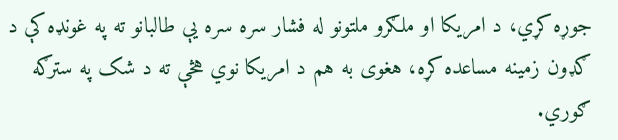جوړه کړي، د امریکا او ملګرو ملتونو له فشار سره سره یې طالبانو ته په غونډه کې د ګډون زمینه مساعده کړه، هغوی به هم د امریکا نوي هڅې ته د شک په سترګه ګوري.